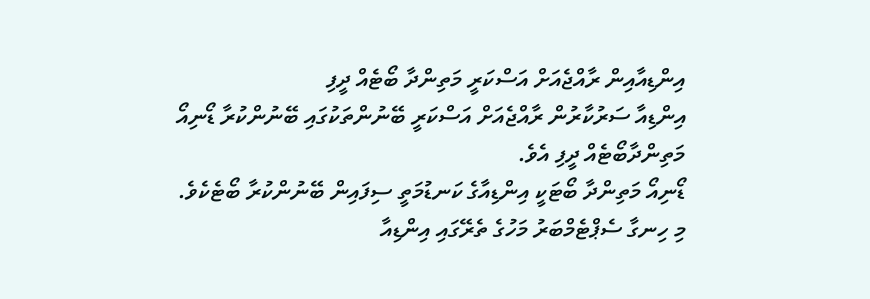އިންޑިއާއިން ރާއްޖެއަށް އަސްކަރީ މަތިންދާ ބޯޓެއް ދީފި
އިންޑިއާ ސަރުކާރުން ރާއްޖެއަށް އަސްކަރީ ބޭނުންތަކުގައި ބޭނުންކުރާ ޑޯނިއޯ މަތިންދާބޯޓެއް ދީފި އެވެ.
ޑޯނިއޯ މަތިންދާ ބޯޓަކީ އިންޑިއާގެ ކަނޑުމަތީ ސިފައިން ބޭނުންކުރާ ބޯޓެކެވެ. މި ހިނގާ ސެޕްޓެމްބަރު މަހުގެ ތެރޭގައި އިންޑިއާ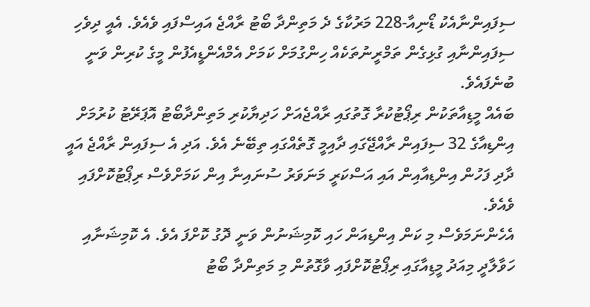ސިފައިންނާއެކު ޑޯނިއާ-228 މަރުކާގެ ދެ މަތިންދާ ބޯޓު ރާއްޖެ އައިސްފައި ވެއެވެ. އެއީ ދިވެހި ސިފައިންނާއި ގުޅިގެން ތަމްރީނުތަކެއް ހިންގުމަށް ކަމަށް އެމްއެންޑީއެފުން މީގެ ކުރިން ވަނީ ބުނެފައެވެ.
ބައެއް މީޑިއާތަކުން ރިޕޯޓުކުރާ ގޮތުގައި ރާއްޖެއަށް ހަދިޔާކުރި މަތިންދާބޯޓު އޮޕަރޭޓު ކުރުމަށް އިންޑިއާގެ 32 ސިފައިން ރާއްޖޭގައި ދާއިމީ ގޮތެއްގައި ތިބޭނެ އެވެ. އަދި އެ ސިފައިން ރާއްޖެ އައީ ދާދި ފަހުން އިންޑިއާއިން އައި އަސްކަރީ މަނަވަރު ސުނައިނާ އިން ކަމަށްވެސް ރިޕޯޓުކޮށްފައި ވެއެވެ.
އެހެންނަމަވެސް މި ކަން އިންޑިއަން ހައި ކޮމިޝަނުން ވަނީ ދޮގު ކޮށްފަ އެވެ. އެ ކޮމިޝަނާއި ހަވާލާދީ މިއަދު މީޑިއާގައި ރިޕޯޓުކޮށްފައި ވާގޮތުން މި މަތިންދާ ބޯޓު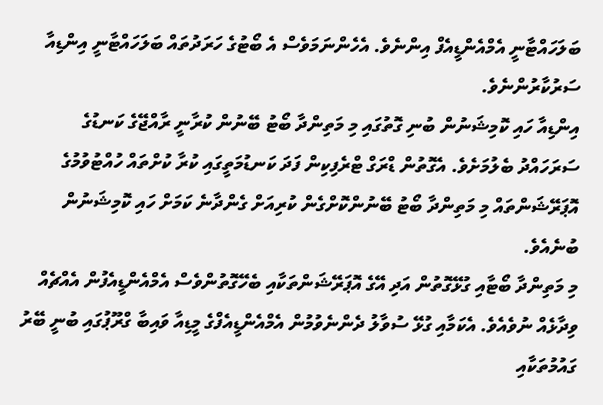ބަލަހައްޓާނީ އެމްއެންޑީއެފް އިންނެވެ. އެހެންނަމަވެސް އެ ބޯޓުގެ ހަރަދުތައް ބަލަހައްޓާނީ އިންޑިއާ ސަރުކާރުންނެވެ.
އިންޑިއާ ހައި ކޮމިޝަނުން ބުނި ގޮތުގައި މި މަތިންދާ ބޯޓު ބޭނުން ކުރާނީ ރާއްޖޭގެ ކަނޑުގެ ސަރަހައްދު ބެލުމަށެވެ. އެގޮތުން ޑްރަގް ޓްރެފިކިން ފަދަ ކަނޑުމަތީގައި ކުރާ ކުށްތައް ހުއްޓުވުމުގެ އޮޕަރޭޝަންތައް މި މަތިންދާ ބޯޓު ބޭނުންކޮށްގެން ކުރިއަށް ގެންދާނެ ކަމަށް ހައި ކޮމިޝަނުން ބުނެއެވެ.
މި މަތިންދާ ބޯޓާއި ގުޅޭގޮތުން އަދި އޭގެ އޮޕަރޭޝަންތަކާއި ބެހޭގޮތުންވެސް އެމްއެންޑީއެފުން އެއްޗެއް ވިދާޅެއް ނުވެއެވެ. އެކަމާއި ގުޅޭ ސުވާލު ދެންނެވުމުން އެމްއެންޑީއެފްގެ މީޑިއާ ވައިބާ ގްރޫޕުގައި ބުނީ ބޭރު ގައުމުތަކާއި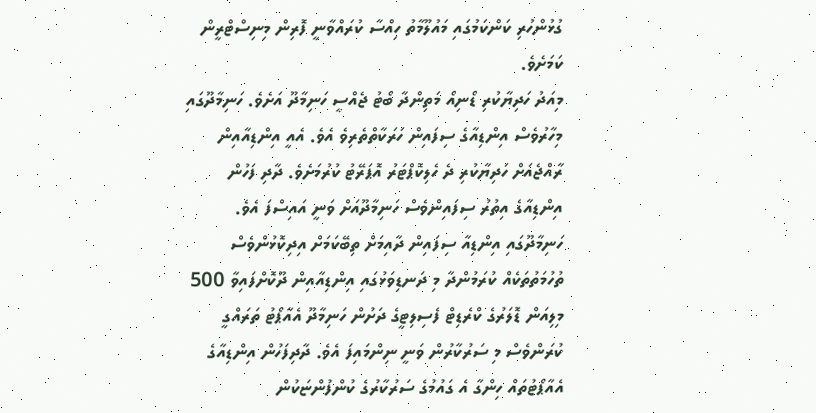ގުޅުންހުރި ކަންކަމުގައި މައުލޫމާތު ހިއްސާ ކުރައްވާނީ ފޮރިން މިނިސްޓްރީން ކަމަށެވެ.
މިއަދު ހަދިޔާކުރި ޑޯނިއޯ މަތިންދާ ބޯޓު ޖެއްސީ ހަނިމާދޫ އަށެވެ. ހަނިމާދޫގައި މިހާރުވެސް އިންޑިއާގެ ސިފައިން ހަރަކާތްތެރިވެ އެވެ. އެއީ އިންޑިއާއިން ރާއްޖެއަށް ހަދިޔާކުރި ދެ ހެލިކޮޕްޓަރު އޮޕަރޭޓު ކުރުމަށެވެ. ދާދި ފަހުން އިންޑިއާގެ އިތުރު ސިފައިންވެސް ހަނިމާދޫއަށް ވަނީ އައިސްފަ އެވެ.
ހަނިމާދޫގައި އިންޑިއާ ސިފައިން ދާއިމަށް ތިބޭކަމަށް އިދިކޮޅުންވެސް ތުހުމަތުތަކެއް ކުރަމުންދާ މި ދަނޑިވަޅުގައި އިންޑިއާއިން ދޫކޮށްފައިވާ 500 މިލިއަން ޑޮލަރުގެ ކްރެޑިޓް ފެސިލިޓީގެ ދަށުން ހަނިމާދޫ އެއާޕޯޓު ތަރައްގީ ކުރަންވެސް މި ސަރުކާރުން ވަނީ ނިންމައިފަ އެވެ. ދާދިފަހުން އިންޑިއާގެ އެއާޕޯޓުތައް ހިންގާ އެ ގައުމުގެ ސަރުކާރުގެ ކުންފުންޏަކުން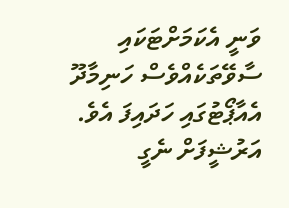ވަނީ އެކަމަށްޓަކައި ސާވޭތަކެއްވެސް ހަނިމާދޫ އެއާޕޯޓުގައި ހަދައިފަ އެވެ.
އަރުޝީފަށް ނެގީ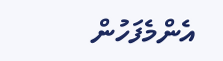އެންމެފަހުން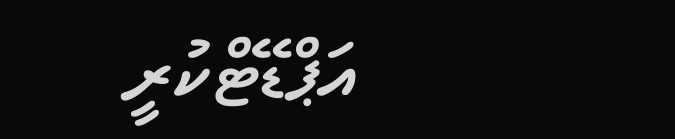އަޕްޑޭޓްކުރީ